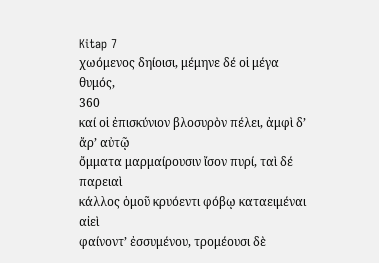Kitap 7
χωόμενος δηίοισι, μέμηνε δέ οἱ μέγα θυμός,
360
καί οἱ ἐπισκύνιον βλοσυρὸν πέλει, ἀμφὶ δʼ ἄρʼ αὐτῷ
ὄμματα μαρμαίρουσιν ἴσον πυρί, ταὶ δέ παρειαὶ
κάλλος ὁμοῦ κρυόεντι φόβῳ καταειμέναι αἰεὶ
φαίνοντʼ ἐσσυμένου, τρομέουσι δὲ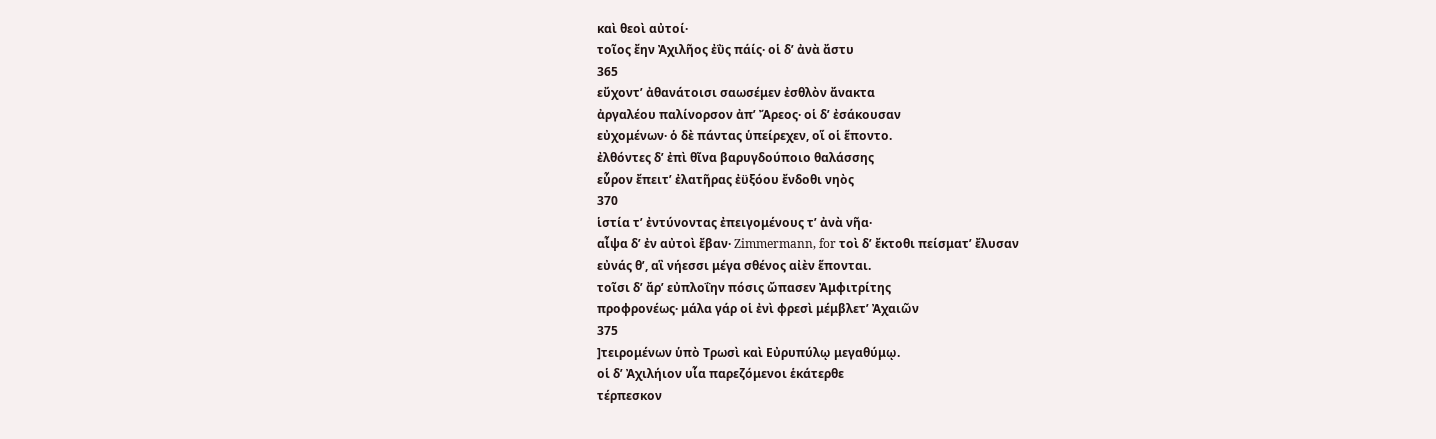καὶ θεοὶ αὐτοί·
τοῖος ἔην Ἀχιλῆος ἐῢς πάίς· οἱ δʼ ἀνὰ ἄστυ
365
εὔχοντʼ ἀθανάτοισι σαωσέμεν ἐσθλὸν ἄνακτα
ἀργαλέου παλίνορσον ἀπʼ Ἄρεος· οἱ δʼ ἐσάκουσαν
εὐχομένων· ὁ δὲ πάντας ὑπείρεχεν, οἵ οἱ ἕποντο.
ἐλθόντες δʼ ἐπὶ θῖνα βαρυγδούποιο θαλάσσης
εὗρον ἔπειτʼ ἐλατῆρας ἐϋξόου ἔνδοθι νηὸς
370
ἱστία τʼ ἐντύνοντας ἐπειγομένους τʼ ἀνὰ νῆα·
αἶψα δʼ ἐν αὐτοὶ ἔβαν· Zimmermann, for τοὶ δʼ ἔκτοθι πείσματʼ ἔλυσαν
εὐνάς θʼ, αἳ νήεσσι μέγα σθένος αἰὲν ἕπονται.
τοῖσι δʼ ἄρʼ εὐπλοΐην πόσις ὤπασεν Ἀμφιτρίτης
προφρονέως· μάλα γάρ οἱ ἐνὶ φρεσὶ μέμβλετʼ Ἀχαιῶν
375
]τειρομένων ὑπὸ Τρωσὶ καὶ Εὐρυπύλῳ μεγαθύμῳ.
οἱ δʼ Ἀχιλήιον υἷα παρεζόμενοι ἑκάτερθε
τέρπεσκον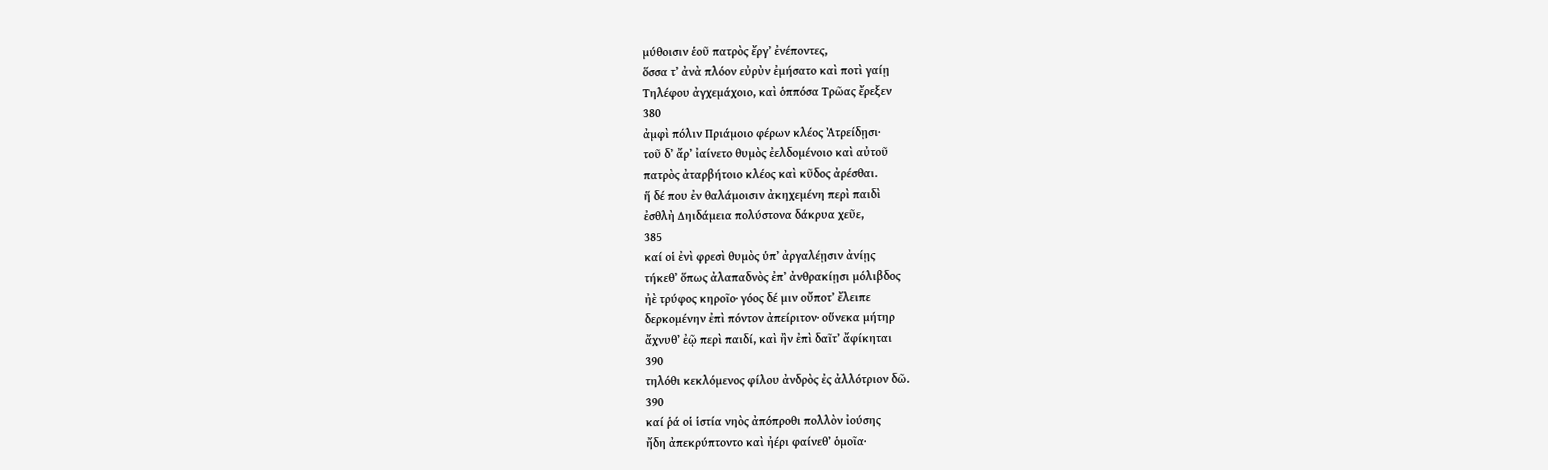μύθοισιν ἑοῦ πατρὸς ἔργʼ ἐνέποντες,
ὅσσα τʼ ἀνὰ πλόον εὐρὺν ἐμήσατο καὶ ποτὶ γαίῃ
Τηλέφου ἀγχεμάχοιο, καὶ ὁππόσα Τρῶας ἔρεξεν
380
ἀμφὶ πόλιν Πριάμοιο φέρων κλέος Ἀτρείδῃσι·
τοῦ δʼ ἄρʼ ἰαίνετο θυμὸς ἐελδομένοιο καὶ αὐτοῦ
πατρὸς ἀταρβήτοιο κλέος καὶ κῦδος ἀρέσθαι.
ἥ δέ που ἐν θαλάμοισιν ἀκηχεμένη περὶ παιδὶ
ἐσθλὴ Δηιδάμεια πολύστονα δάκρυα χεῦε,
385
καί οἱ ἐνὶ φρεσὶ θυμὸς ὑπʼ ἀργαλέῃσιν ἀνίῃς
τήκεθʼ ὅπως ἀλαπαδνὸς ἐπʼ ἀνθρακίῃσι μόλιβδος
ἠὲ τρύφος κηροῖο· γόος δέ μιν οὔποτʼ ἔλειπε
δερκομένην ἐπὶ πόντον ἀπείριτον· οὕνεκα μήτηρ
ἄχνυθʼ ἐῷ περὶ παιδί, καὶ ἢν ἐπὶ δαῖτʼ ἄφίκηται
390
τηλόθι κεκλόμενος φίλου ἀνδρὸς ἐς ἀλλότριον δῶ.
390
καί ῥά οἱ ἱστία νηὸς ἀπόπροθι πολλὸν ἰούσης
ἤδη ἀπεκρύπτοντο καὶ ἠέρι φαίνεθʼ ὁμοῖα·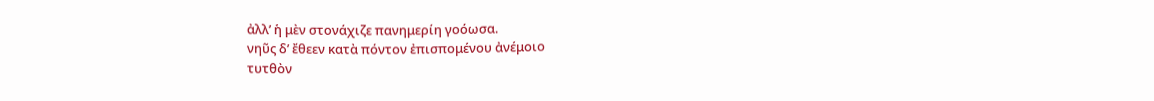ἀλλʼ ἡ μὲν στονάχιζε πανημερίη γοόωσα.
νηῦς δʼ ἔθεεν κατὰ πόντον ἐπισπομένου ἀνέμοιο
τυτθὸν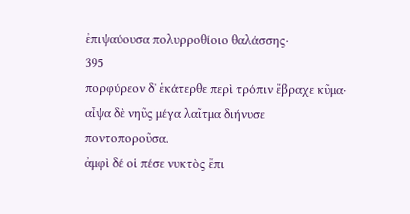ἐπιψαύουσα πολυρροθίοιο θαλάσσης·
395
πορφύρεον δʼ ἑκάτερθε περὶ τρόπιν ἔβραχε κῦμα·
αἶψα δὲ νηῦς μέγα λαῖτμα διήνυσε ποντοποροῦσα.
ἀμφὶ δέ οἱ πέσε νυκτὸς ἔπι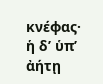κνέφας· ἡ δʼ ὑπʼ ἀήτῃ